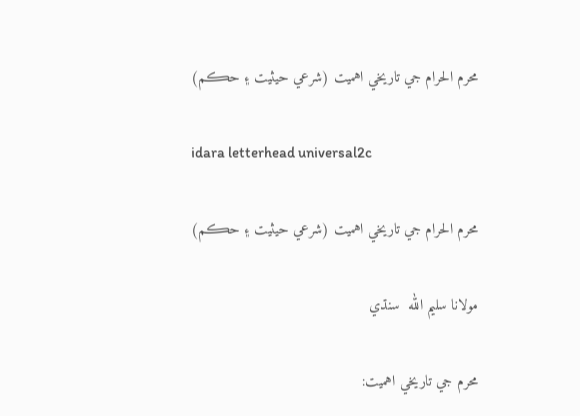محرم الحرام جي تاريخي اهميت (شرعي حيثيت ۽ حڪم)

idara letterhead universal2c

محرم الحرام جي تاريخي اهميت (شرعي حيثيت ۽ حڪم)

مولانا سليم الله  سنڌي

محرم جي تاريخي اهميت: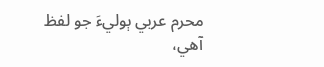محرم عربي ٻوليءَ جو لفظ آهي،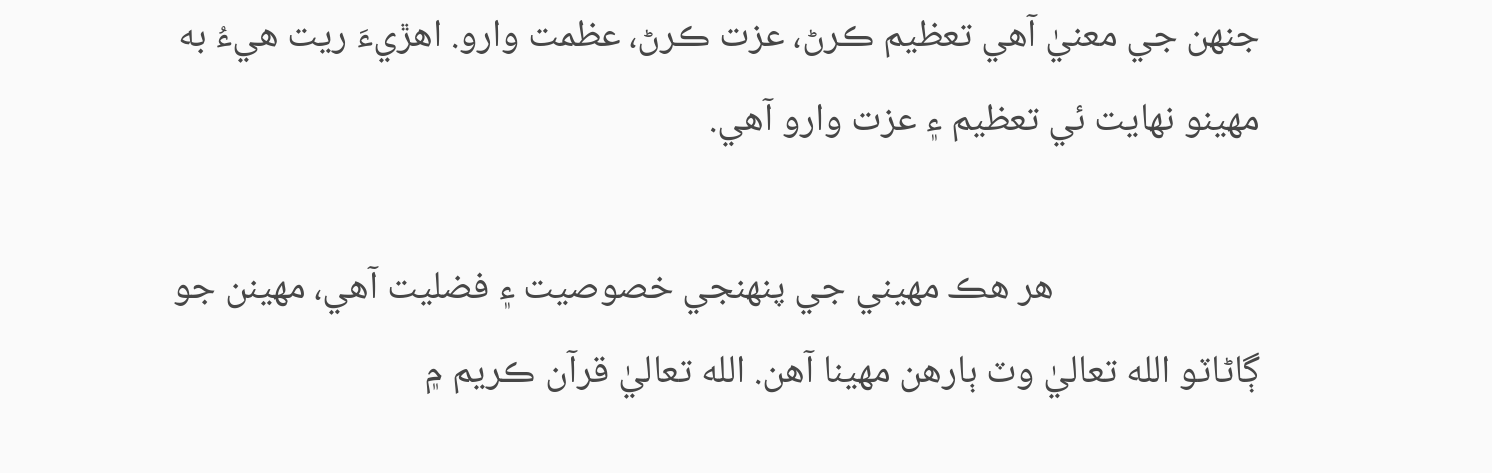جنهن جي معنيٰ آهي تعظيم ڪرڻ، عزت ڪرڻ، عظمت وارو. اهڙيءَ ريت هيءُ به مهينو نهايت ئي تعظيم ۽ عزت وارو آهي.

                        هر هڪ مهيني جي پنهنجي خصوصيت ۽ فضليت آهي، مهينن جو ڳاڻاٽو الله تعاليٰ وٽ ٻارهن مهينا آهن. الله تعاليٰ قرآن ڪريم ۾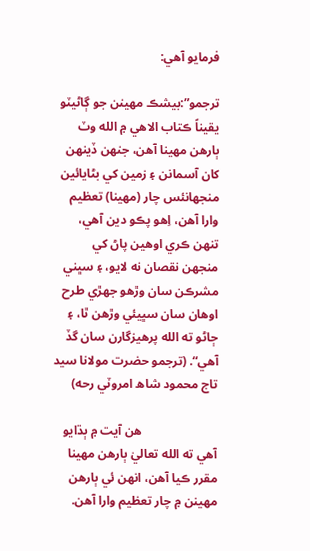فرمايو آهي:

ترجمو”:بيشڪ مھينن جو ڳاڻيٽو يقيناً ڪتاب الاھي ۾ الله وٽ ٻارھن مھينا آھن، جنھن ڏينھن کان آسمانن ۽ زمين کي بڻايائين منجھانئس چار (مھينا) تعظيم وارا آھن، اِھو پڪو دين آھي، تنھن ڪري اوھين پاڻ کي منجھن نقصان نه لايو، ۽ سڀني مشرڪن سان وڙھو جھڙي طرح اوھان سان سڀيئي وڙھن ٿا، ۽ ڄاڻو ته الله پرھيزگارن سان گڏ آھي“. (ترجمو حضرت مولانا سيد تاج محمود شاھ امروٽي رحه)

                        هن آيت ۾ ٻڌايو آهي ته الله تعاليٰ ٻارهن مهينا مقرر ڪيا آهن، انهن ئي ٻارهن مهينن ۾ چار تعظيم وارا آهن.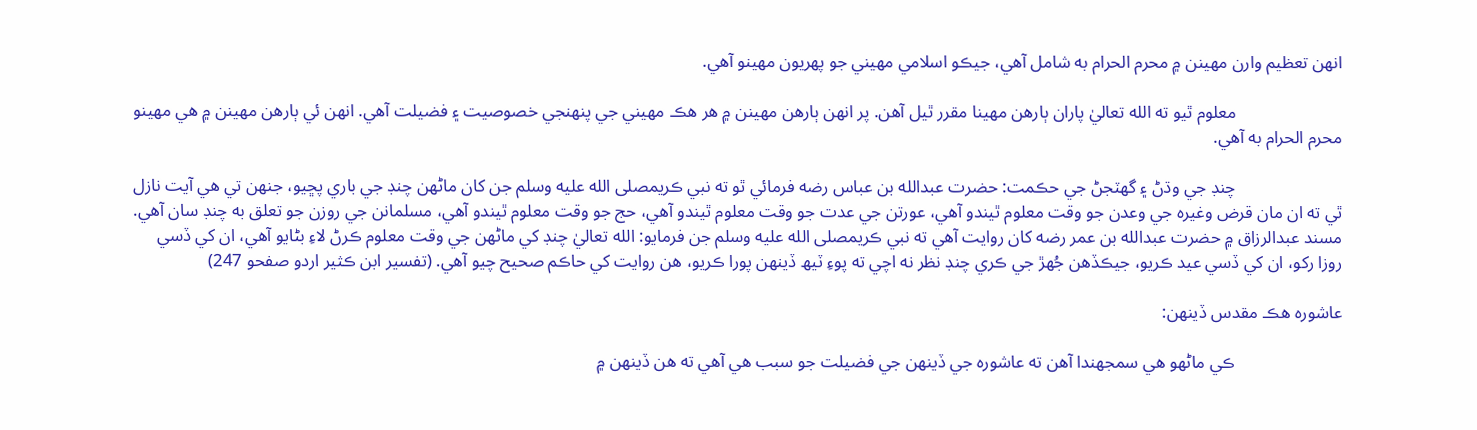انهن تعظيم وارن مهينن ۾ محرم الحرام به شامل آهي، جيڪو اسلامي مهيني جو پهريون مهينو آهي.

                        معلوم ٿيو ته الله تعاليٰ پاران ٻارهن مهينا مقرر ٿيل آهن. پر انهن ٻارهن مهينن ۾ هر هڪ مهيني جي پنهنجي خصوصيت ۽ فضيلت آهي. انهن ئي ٻارهن مهينن ۾ هي مهينو محرم الحرام به آهي.

                        چنڊ جي وڌڻ ۽ گھٽجڻ جي حڪمت: حضرت عبدالله بن عباس رضه فرمائي ٿو ته نبي ڪريمصلى الله عليه وسلم جن کان ماڻهن چنڊ جي باري پڇيو، جنهن تي هي آيت نازل ٿي ته ان مان قرض وغيره جي وعدن جو وقت معلوم ٿيندو آهي، عورتن جي عدت جو وقت معلوم ٿيندو آهي، حج جو وقت معلوم ٿيندو آهي، مسلمانن جي روزن جو تعلق به چنڊ سان آهي. مسند عبدالرزاق ۾ حضرت عبدالله بن عمر رضه کان روايت آهي ته نبي ڪريمصلى الله عليه وسلم جن فرمايو: الله تعاليٰ چنڊ کي ماڻهن جي وقت معلوم ڪرڻ لاءِ بڻايو آهي، ان کي ڏسي روزا رکو، ان کي ڏسي عيد ڪريو، جيڪڏهن جُھڙ جي ڪري چنڊ نظر نه اچي ته پوءِ ٽيھ ڏينهن پورا ڪريو، هن روايت کي حاڪم صحيح چيو آهي. (تفسير ابن ڪثير اردو صفحو 247)

عاشوره هڪ مقدس ڏينهن:

                        ڪي ماڻهو هي سمجهندا آهن ته عاشوره جي ڏينهن جي فضيلت جو سبب هي آهي ته هن ڏينهن ۾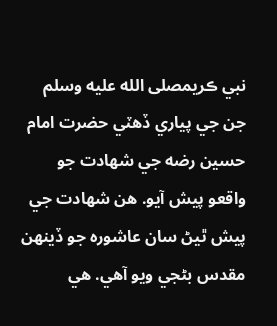نبي ڪريمصلى الله عليه وسلم جن جي پياري ڏهٽي حضرت امام حسين رضه جي شهادت جو واقعو پيش آيو. هن شهادت جي پيش ٿيڻ سان عاشوره جو ڏينهن مقدس بڻجي ويو آهي. هي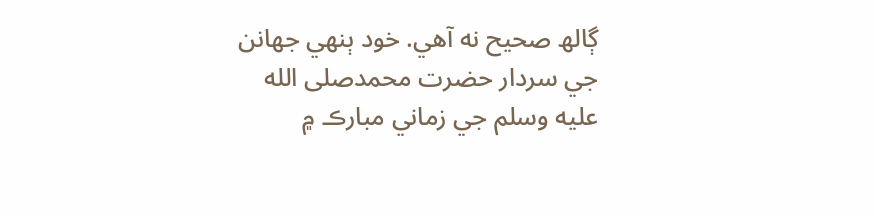ڳالھ صحيح نه آهي. خود ٻنهي جھانن جي سردار حضرت محمدصلى الله عليه وسلم جي زماني مبارڪ ۾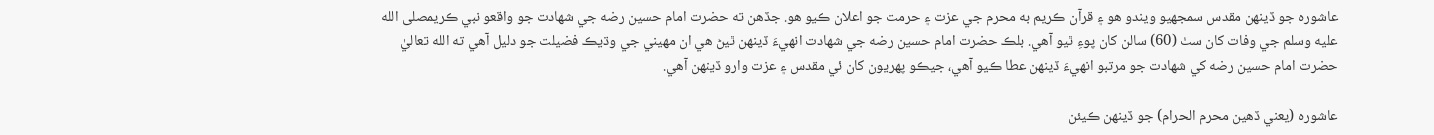عاشوره جو ڏينهن مقدس سمجھيو ويندو هو ۽ قرآن ڪريم به محرم جي عزت ۽ حرمت جو اعلان ڪيو هو. جڏهن ته حضرت امام حسين رضه جي شهادت جو واقعو نبي ڪريمصلى الله عليه وسلم جي وفات کان سٺ (60) سالن کان پوءِ ٿيو آهي. بلڪ حضرت امام حسين رضه جي شهادت انهيءَ ڏينهن ٿيڻ هي ان مهيني جي وڌيڪ فضيلت جو دليل آهي ته الله تعاليٰ حضرت امام حسين رضه کي شهادت جو مرتبو انهيءَ ڏينهن عطا ڪيو آهي، جيڪو پهريون کان ئي مقدس ۽ عزت وارو ڏينهن آهي.

عاشوره (يعني ڏهين محرم الحرام) جو ڏينهن ڪيئن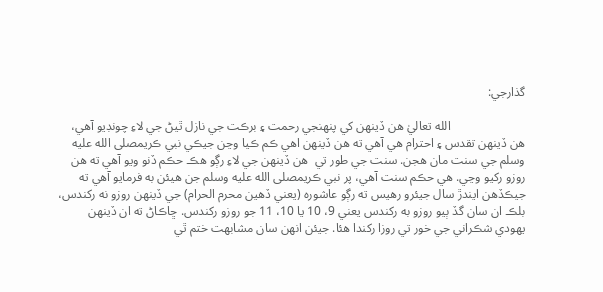گذارجي:

                        الله تعاليٰ هن ڏينهن کي پنهنجي رحمت ۽ برڪت جي نازل ٿيڻ جي لاءِ چونڊيو آهي، هن ڏينهن تقدس ۽ احترام هي آهي ته هن ڏينهن اهي ڪم ڪيا وڃن جيڪي نبي ڪريمصلى الله عليه وسلم جي سنت مان هجن. سنت جي طور تي  هن ڏينهن جي لاءِ رڳو هڪ حڪم ڏنو ويو آهي ته هن روزو رکيو وڃي. هي حڪم سنت آهي، پر نبي ڪريمصلى الله عليه وسلم جن هيئن به فرمايو آهي ته جيڪڏهن ايندڙ سال جيئرو رهيس ته رڳو عاشوره (يعني ڏهين محرم الحرام) جي ڏينهن روزو نه رکندس، بلڪ ان سان گڏ ٻيو روزو به رکندس يعني 9، 10 يا 10، 11 جو روزو رکندس. ڇاڪاڻ ته ان ڏينهن يهودي شڪراني جي خور تي روزا رکندا هئا. جيئن انهن سان مشابهت ختم ٿي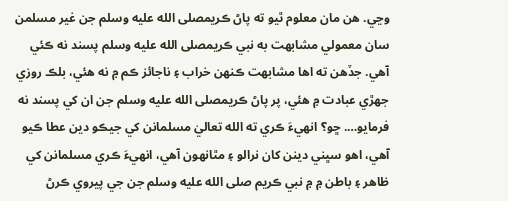وڃي. هن مان معلوم ٿيو ته پاڻ ڪريمصلى الله عليه وسلم جن غير مسلمن سان معمولي مشابهت به نبي ڪريمصلى الله عليه وسلم پسند نه ڪئي آهي. جڏهن ته اها مشابهت ڪنهن خراب ۽ ناجائز ڪم ۾ نه هئي، بلڪ روزي جھڙي عبادت ۾ هئي، پر پاڻ ڪريمصلى الله عليه وسلم جن ان کي پسند نه فرمايو…. ڇو؟ انهيءَ ڪري ته الله تعاليٰ مسلمانن کي جيڪو دين عطا ڪيو آهي، اهو سڀني دينن کان نرالو ۽ مٿانهون آهي، انهيءَ ڪري مسلمانن کي ظاهر ۽ باطن ۾ ۾ نبي ڪريم صلى الله عليه وسلم جن جي پيروي ڪرڻ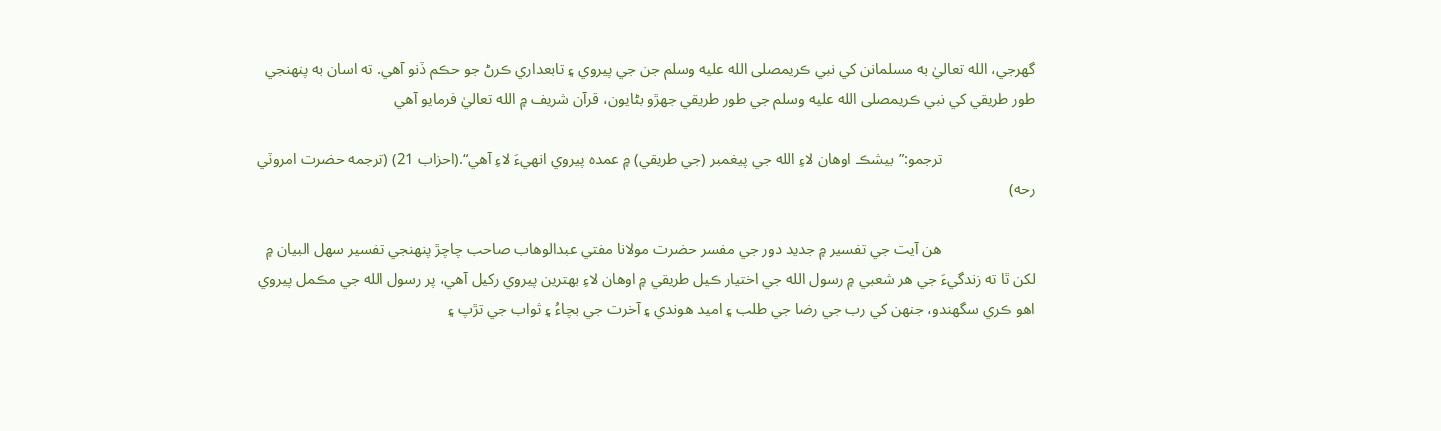گھرجي، الله تعاليٰ به مسلمانن کي نبي ڪريمصلى الله عليه وسلم جن جي پيروي ۽ تابعداري ڪرڻ جو حڪم ڏنو آهي. ته اسان به پنهنجي طور طريقي کي نبي ڪريمصلى الله عليه وسلم جي طور طريقي جهڙو بڻايون، قرآن شريف ۾ الله تعاليٰ فرمايو آهي

                        ترجمو:”بيشڪ اوهان لاءِ الله جي پيغمبر (جي طريقي) ۾ عمده پيروي انهيءَ لاءِ آهي“.(احزاب 21) (ترجمه حضرت امروٽي رحه)

                        هن آيت جي تفسير ۾ جديد دور جي مفسر حضرت مولانا مفتي عبدالوهاب صاحب چاچڙ پنهنجي تفسير سهل البيان ۾ لکن ٿا ته زندگيءَ جي هر شعبي ۾ رسول الله جي اختيار ڪيل طريقي ۾ اوهان لاءِ بهترين پيروي رکيل آهي، پر رسول الله جي مڪمل پيروي اهو ڪري سگهندو، جنهن کي رب جي رضا جي طلب ۽ اميد هوندي ۽ آخرت جي بچاءُ ۽ ثواب جي تڙپ ۽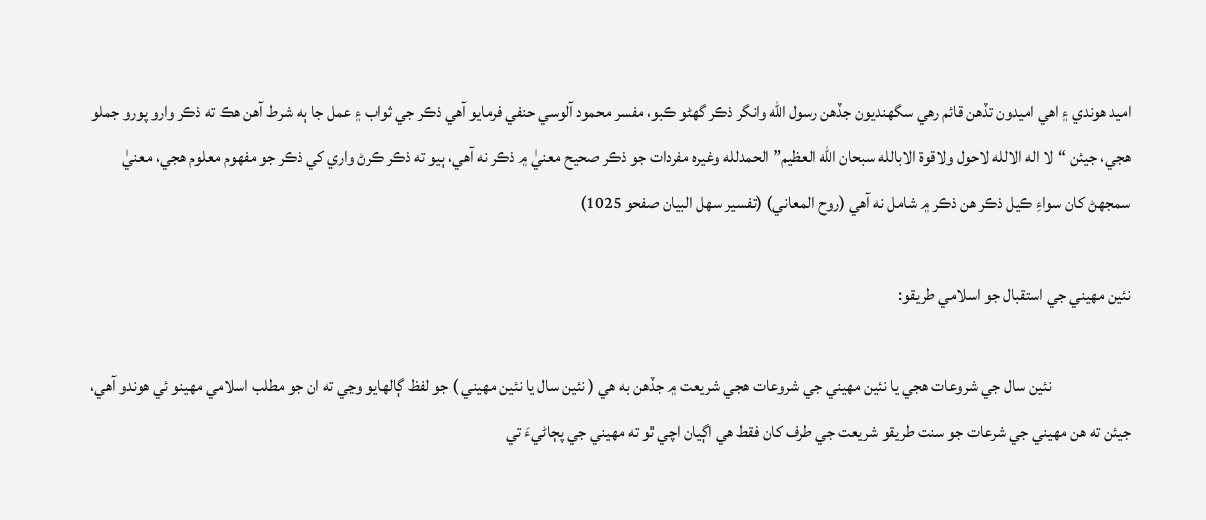اميد هوندي ۽ اهي اميدون تڏهن قائم رهي سگهنديون جڏهن رسول الله وانگر ذڪر گهڻو ڪبو، مفسر محمود آلوسي حنفي فرمايو آهي ذڪر جي ثواب ۽ عمل جا ٻه شرط آهن هڪ ته ذڪر وارو پورو جملو هجي، جيئن “لا اله الالله لاحول ولاقوة الابالله سبحان الله العظيم” الحمدلله وغيره مفردات جو ذڪر صحيح معنيٰ ۾ ذڪر نه آهي، ٻيو ته ذڪر ڪرڻ واري کي ذڪر جو مفهوم معلوم هجي، معنيٰ سمجهڻ کان سواءِ ڪيل ذڪر هن ذڪر ۾ شامل نه آهي (روح المعاني) (تفسير سهل البيان صفحو 1025)

نئين مهيني جي استقبال جو اسلامي طريقو:

                        نئين سال جي شروعات هجي يا نئين مهيني جي شروعات هجي شريعت ۾ جڏهن به هي ( نئين سال يا نئين مهيني ) جو لفظ ڳالهايو وڃي ته ان جو مطلب اسلامي مهينو ئي هوندو آهي، جيئن ته هن مهيني جي شرعات جو سنت طريقو شريعت جي طرف کان فقط هي اڳيان اچي ٿو ته مهيني جي پڄاڻيءَ تي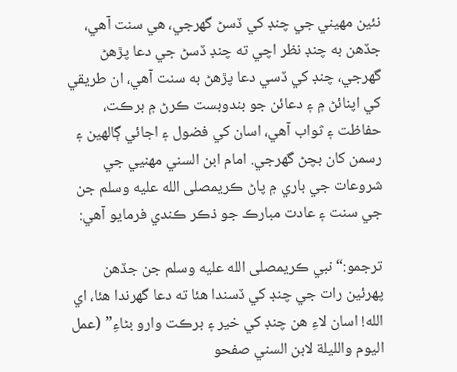نئين مهيني جي چنڊ کي ڏسڻ گھرجي، هي سنت آهي، جڏهن به چنڊ نظر اچي ته چنڊ ڏسڻ جي دعا پڙهڻ گھرجي، چنڊ کي ڏسي دعا پڙهڻ به سنت آهي، ان طريقي کي اپنائڻ ۾ ۽ دعائن جو بندوبست ڪرڻ ۾ برڪت، حفاظت ۽ ثواب آهي، اسان کي فضول ۽ اجائي ڳالهين ۽ رسمن کان بچڻ گھرجي. امام ابن السني مهنيي جي شروعات جي باري ۾ پاڻ ڪريمصلى الله عليه وسلم جن جي سنت ۽ عادت مبارڪ جو ذڪر ڪندي فرمايو آهي:

ترجمو:“ نبي ڪريمصلى الله عليه وسلم جن جڏهن پهرئين رات جي چنڊ کي ڏسندا هئا ته دعا گھرندا هئا، اي الله! اسان لاءِ هن چنڊ کي خير ۽ برڪت وارو بڻاءِ” (عمل اليوم والليلة لابن السني صفحو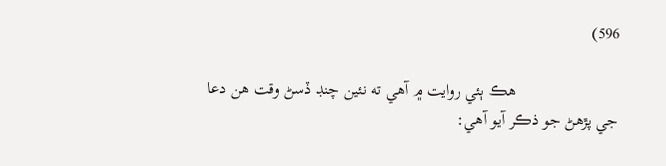596)

                        هڪ ٻئي روايت ۾ آهي ته نئين چنڊ ڏسڻ وقت هن دعا جي پڙهڻ جو ذڪر آيو آهي: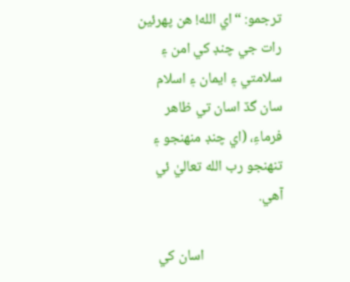ترجمو: “اي الله! هن پهرئين رات جي چنڊ کي امن ۽ سلامتي ۽ ايمان ۽ اسلام سان گڏ اسان تي ظاهر فرماءِ، (اي چنڊ منهنجو ۽ تنهنجو رب الله تعاليٰ ئي آهي.

                        اسان کي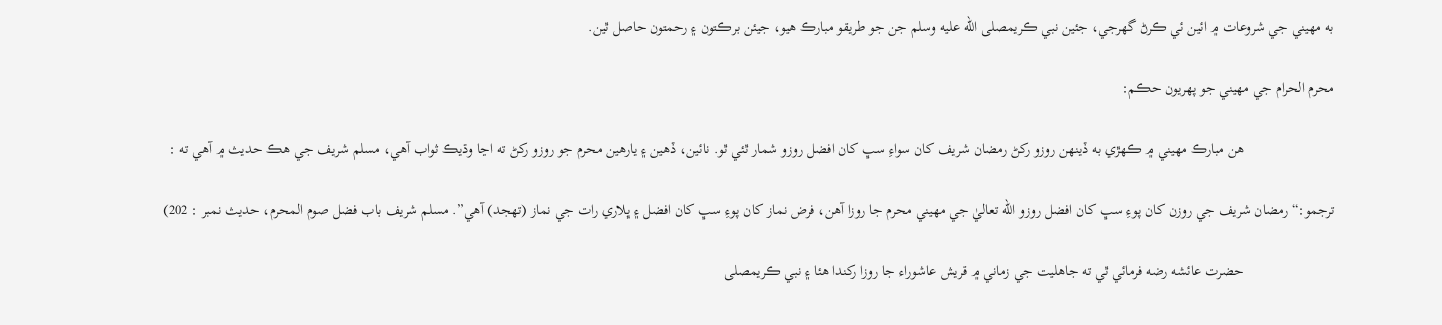به مهيني جي شروعات ۾ ائين ئي ڪرڻ گھرجي، جئين نبي ڪريمصلى الله عليه وسلم جن جو طريقو مبارڪ هيو، جيئن برڪتون ۽ رحمتون حاصل ٿين.

محرم الحرام جي مهيني جو پهريون حڪم:

                        هن مبارڪ مهيني ۾ ڪهڙي به ڏينهن روزو رکڻ رمضان شريف کان سواءِ سڀ کان افضل روزو شمار ٿئي ٿو. نائين، ڏهين ۽ يارهين محرم جو روزو رکڻ ته اڃا وڌيڪ ثواب آهي، مسلم شريف جي هڪ حديث ۾ آهي ته :

ترجمو:“ رمضان شريف جي روزن کان پوءِ سڀ کان افضل روزو الله تعاليٰ جي مهيني محرم جا روزا آهن، فرض نماز کان پوءِ سڀ کان افضل ۽ ڀلاري رات جي نماز (تهجد) آهي”. مسلم شريف باب فضل صوم المحرم، حديث نمبر : 202)

                        حضرت عائشه رضه فرمائي ٿي ته جاهليت جي زماني ۾ قريش عاشوراء جا روزا رکندا هئا ۽ نبي ڪريمصلى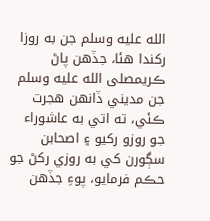الله عليه وسلم جن به روزا رکندا هئا، جڏهن پاڻ ڪريمصلى الله عليه وسلم جن مديني ڏانهن هجرت ڪئي، ته اتي به عاشوراء جو روزو رکيو ۽ اصحابن سڳورن کي به روزي رکڻ جو حڪم فرمايو، پوءِ جڏهن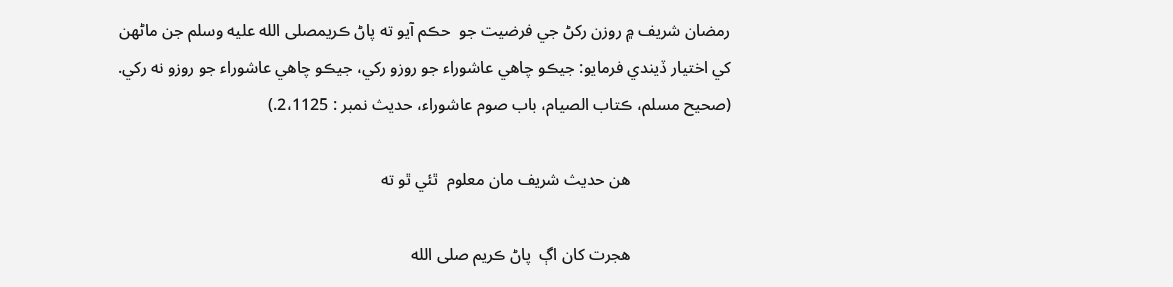رمضان شريف ۾ روزن رکڻ جي فرضيت جو  حڪم آيو ته پاڻ ڪريمصلى الله عليه وسلم جن ماڻهن کي اختيار ڏيندي فرمايو: جيڪو چاهي عاشوراء جو روزو رکي، جيڪو چاهي عاشوراء جو روزو نه رکي. (صحيح مسلم، ڪتاب الصيام، باب صوم عاشوراء، حديث نمبر : 2،1125.)

                        هن حديث شريف مان معلوم  ٿئي ٿو ته

                        هجرت کان اڳ  پاڻ ڪريم صلى الله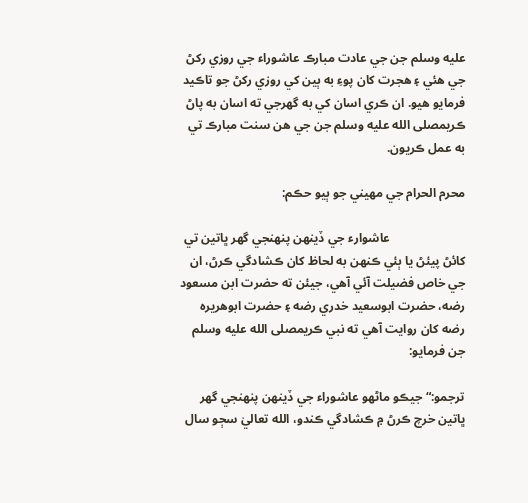عليه وسلم جن جي عادت مبارڪ عاشوراء جي روزي رکڻ جي هئي ۽ هجرت کان پوءِ به ٻين کي روزي رکڻ جو تاڪيد فرمايو هيو. ان ڪري اسان کي به گھرجي ته اسان به پاڻ ڪريمصلى الله عليه وسلم جن جي هن سنت مبارڪ تي به عمل ڪريون.

محرم الحرام جي مهيني جو ٻيو حڪم:

                        عاشوارء جي ڏينهن پنهنجي گھر ڀاتين تي کائڻ پيئڻ يا ٻئي ڪنهن به لحاظ کان ڪشادگي ڪرڻ، ان جي خاص فضيلت آئي آهي، جيئن ته حضرت ابن مسعود رضه، حضرت ابوسعيد خدري رضه ۽ حضرت ابوهريره رضه کان روايت آهي ته نبي ڪريمصلى الله عليه وسلم جن فرمايو:

ترجمو:“ جيڪو ماڻهو عاشوراء جي ڏينهن پنهنجي گھر ڀاتين خرچ ڪرڻ ۾ ڪشادگي ڪندو، الله تعاليٰ سڄو سال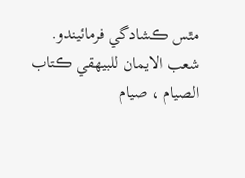مٿس ڪشادگي فرمائيندو. شعب الايمان للبيهقي ڪتاب الصيام ، صيام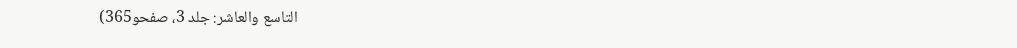التاسع والعاشر: جلد 3، صفحو365)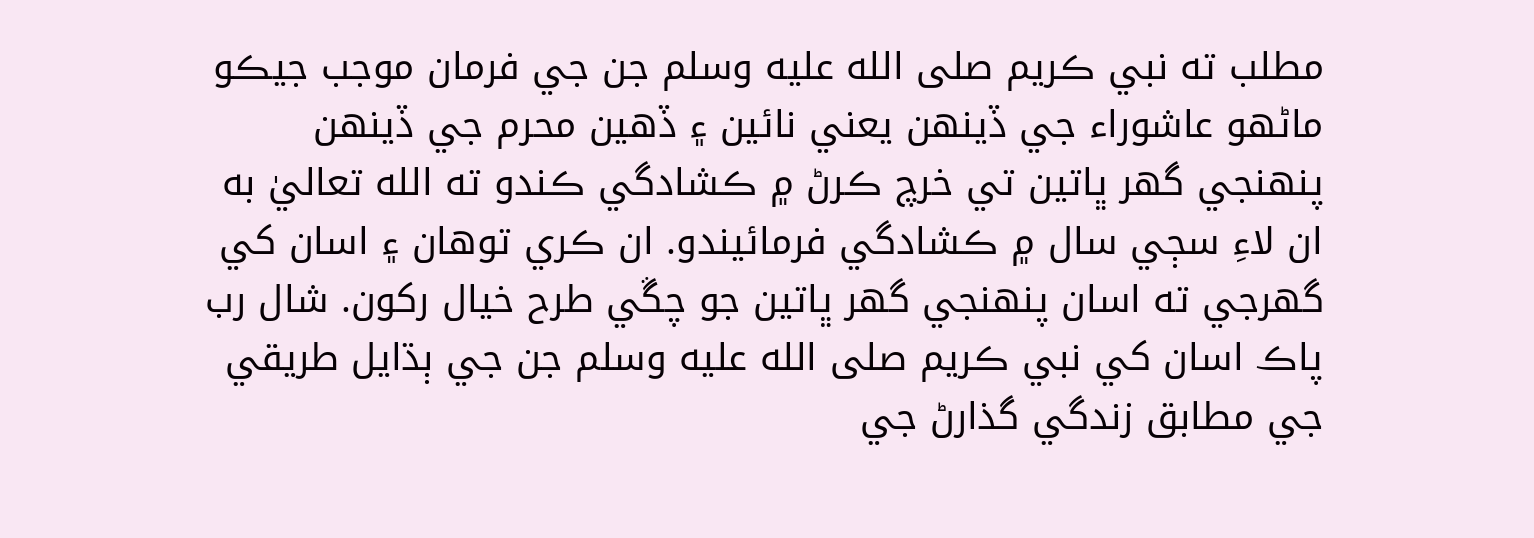مطلب ته نبي ڪريم صلى الله عليه وسلم جن جي فرمان موجب جيڪو ماڻهو عاشوراء جي ڏينهن يعني نائين ۽ ڏهين محرم جي ڏينهن پنهنجي گھر ڀاتين تي خرچ ڪرڻ ۾ ڪشادگي ڪندو ته الله تعاليٰ به ان لاءِ سڄي سال ۾ ڪشادگي فرمائيندو. ان ڪري توهان ۽ اسان کي گھرجي ته اسان پنهنجي گھر ڀاتين جو چڱي طرح خيال رکون. شال رب پاڪ اسان کي نبي ڪريم صلى الله عليه وسلم جن جي ٻڌايل طريقي جي مطابق زندگي گذارڻ جي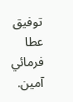توفيق عطا فرمائي آمين.